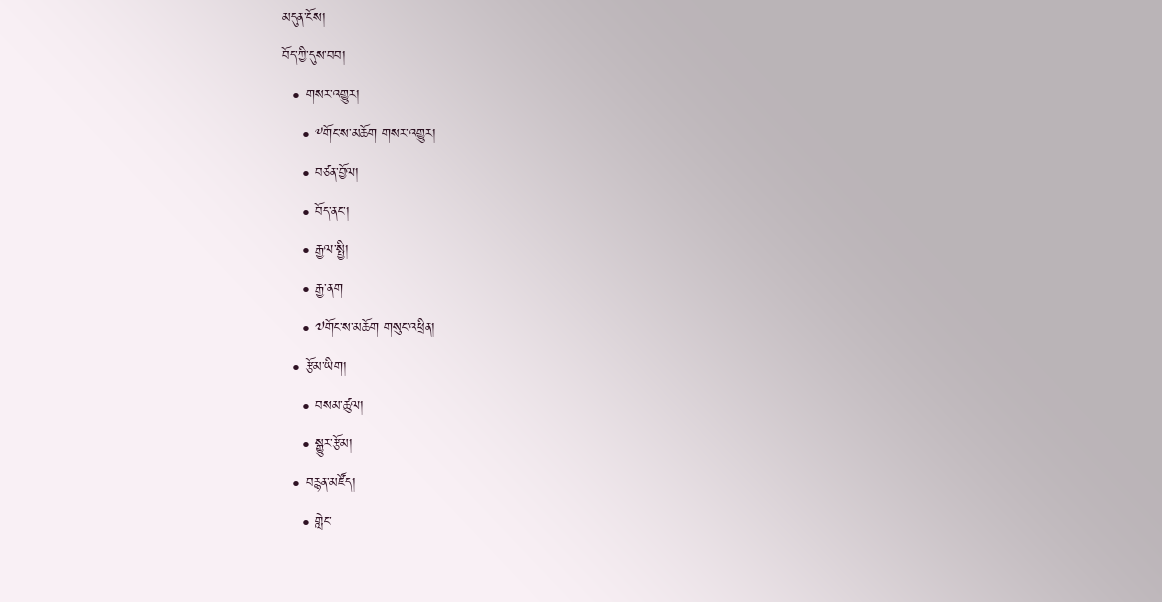མདུན་ངོས།
བོད་ཀྱི་དུས་བབ།
  • གསར་འགྱུར།
    • ༸གོང་ས་མཆོག གསར་འགྱུར།
    • བཙན་བྱོལ།
    • བོད་ནང་།
    • རྒྱལ་སྤྱི།
    • རྒྱ་ནག
    • ༧གོང་ས་མཆོག གསུང་འཕྲིན།
  • རྩོམ་ཡིག།
    • བསམ་ཚུལ།
    • སྒྱུར་རྩོམ།
  • བརྙན་མཛོད།
    • གླེང་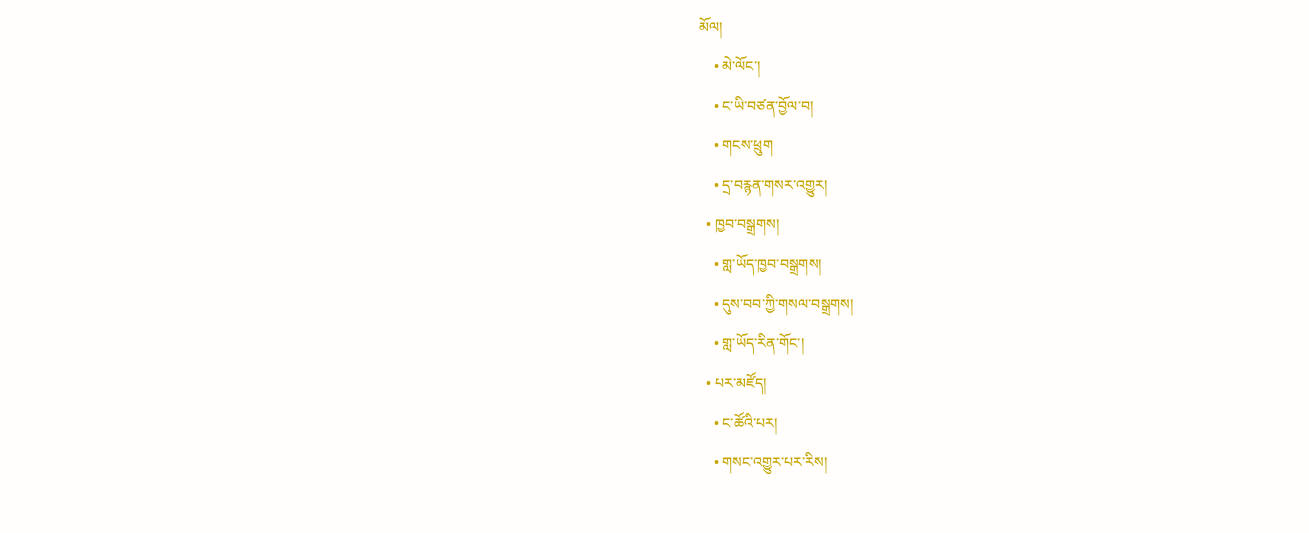མོལ།
    • མེ་ལོང་།
    • ང་ཡི་བཙན་བྱོལ་བ།
    • གངས་ཕྲུག
    • དྲ་བརྙན་གསར་འགྱུར།
  • ཁྱབ་བསྒྲགས།
    • གླ་ཡོད་ཁྱབ་བསྒྲགས།
    • དུས་བབ་ཀྱི་གསལ་བསྒྲགས།
    • གླ་ཡོད་རིན་གོང་།
  • པར་མཛོད།
    • ང་ཚོའི་པར།
    • གསང་འགྱུར་པར་རིས།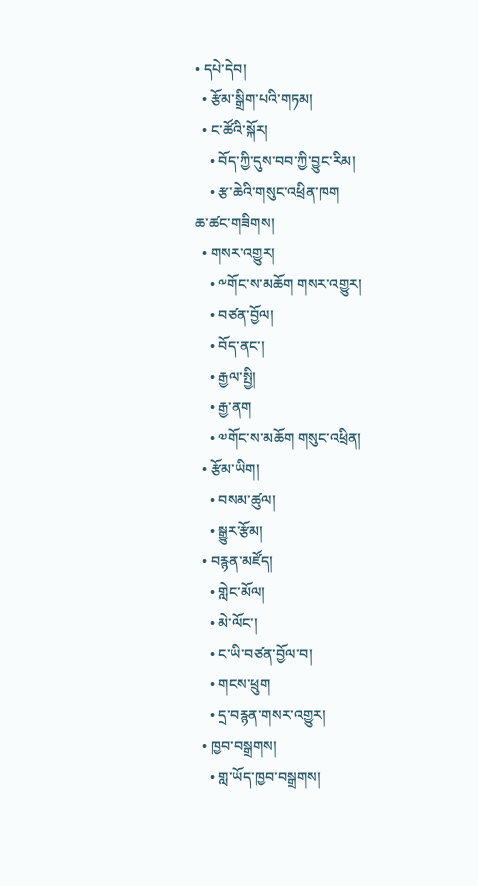• དཔེ་དེབ།
  • རྩོམ་སྒྲིག་པའི་གཏམ།
  • ང་ཚོའི་སྐོར།
    • བོད་ཀྱི་དུས་བབ་ཀྱི་བྱུང་རིམ།
    • རྩ་ཆེའི་གསུང་འཕྲིན་ཁག
ཆ་ཚང་གཟིགས།
  • གསར་འགྱུར།
    • ༸གོང་ས་མཆོག གསར་འགྱུར།
    • བཙན་བྱོལ།
    • བོད་ནང་།
    • རྒྱལ་སྤྱི།
    • རྒྱ་ནག
    • ༧གོང་ས་མཆོག གསུང་འཕྲིན།
  • རྩོམ་ཡིག།
    • བསམ་ཚུལ།
    • སྒྱུར་རྩོམ།
  • བརྙན་མཛོད།
    • གླེང་མོལ།
    • མེ་ལོང་།
    • ང་ཡི་བཙན་བྱོལ་བ།
    • གངས་ཕྲུག
    • དྲ་བརྙན་གསར་འགྱུར།
  • ཁྱབ་བསྒྲགས།
    • གླ་ཡོད་ཁྱབ་བསྒྲགས།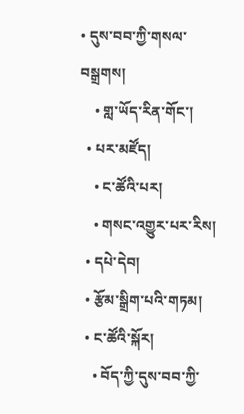• དུས་བབ་ཀྱི་གསལ་བསྒྲགས།
    • གླ་ཡོད་རིན་གོང་།
  • པར་མཛོད།
    • ང་ཚོའི་པར།
    • གསང་འགྱུར་པར་རིས།
  • དཔེ་དེབ།
  • རྩོམ་སྒྲིག་པའི་གཏམ།
  • ང་ཚོའི་སྐོར།
    • བོད་ཀྱི་དུས་བབ་ཀྱི་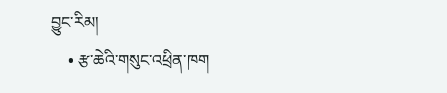བྱུང་རིམ།
    • རྩ་ཆེའི་གསུང་འཕྲིན་ཁག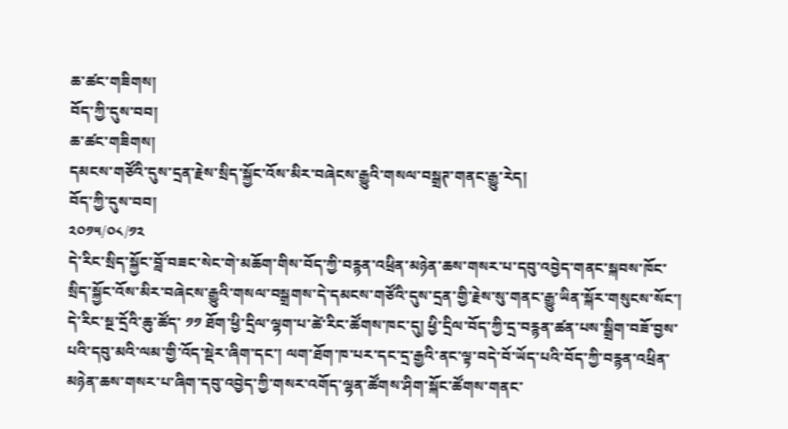ཆ་ཚང་གཟིགས།
བོད་ཀྱི་དུས་བབ།
ཆ་ཚང་གཟིགས།
དམངས་གཙོའི་དུས་དྲན་རྗེས་སྲིད་སྐྱོང་འོས་མིར་བཞེངས་རྒྱུའི་གསལ་བསྒྲཊ་གནང་རྒྱུ་རེད།
བོད་ཀྱི་དུས་བབ།
༢༠༡༥/༠༨/༡༢
དེ་རིང་སྲིད་སྐྱོང་བློ་བཟང་སེང་གེ་མཆོག་གིས་བོད་ཀྱི་བརྙན་འཕྲིན་མཉེན་ཆས་གསར་པ་དབུ་འབྱེད་གནང་སྐབས་ཁོང་སྲིད་སྐྱོང་འོས་མིར་བཞེངས་རྒྱུའི་གསལ་བསྒྲགས་དེ་དམངས་གཙོའི་དུས་དྲན་གྱི་རྗེས་སུ་གནང་རྒྱུ་ཡིན་སྐོར་གསུངས་སོང་།
དེ་རིང་སྔ་དྲོའི་ཆུ་ཚོད་ ༡༡ ཐོག་ཕྱི་དྲིལ་ལྷག་པ་ཚེ་རིང་ཚོགས་ཁང་དུ། ཕྱི་དྲིལ་བོད་ཀྱི་དྲ་བརྙན་ཚན་པས་སྒྲིག་བཟོ་བྱས་པའི་དབུ་མའི་ལམ་གྱི་འོད་སྡེར་ཞིག་དང་། ལག་ཐོག་ཁ་པར་དང་དྲ་རྒྱའི་ནང་ལྟ་བདེ་བོ་ཡོད་པའི་བོད་ཀྱི་བརྙན་འཕྲིན་མཉེན་ཆས་གསར་པ་ཞིག་དབུ་འབྱེད་ཀྱི་གསར་འགོད་ལྷན་ཚོགས་ཤིག་སྐོང་ཚོགས་གནང་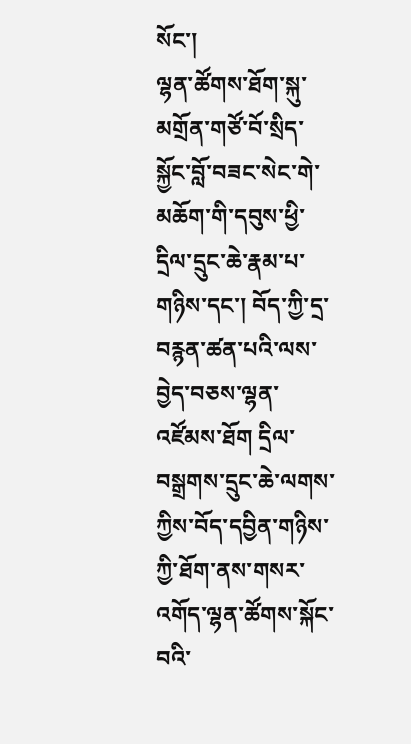སོང་།
ལྷན་ཚོགས་ཐོག་སྐུ་མགྲོན་གཙོ་བོ་སྲིད་སྐྱོང་བློ་བཟང་སེང་གེ་མཆོག་གི་དབུས་ཕྱི་དྲིལ་དྲུང་ཆེ་རྣམ་པ་གཉིས་དང་། བོད་ཀྱི་དྲ་བརྙན་ཚན་པའི་ལས་བྱེད་བཅས་ལྷན་འཛོམས་ཐོག དྲིལ་བསྒྲགས་དྲུང་ཆེ་ལགས་ཀྱིས་བོད་དབྱིན་གཉིས་ཀྱི་ཐོག་ནས་གསར་འགོད་ལྷན་ཚོགས་སྐོང་བའི་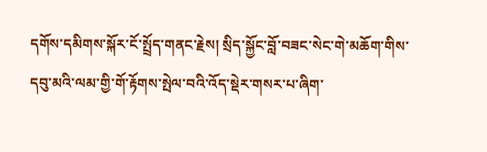དགོས་དམིགས་སྐོར་ངོ་སྤྲོད་གནང་རྗེས། སྲིད་སྐྱོང་བློ་བཟང་སེང་གེ་མཆོག་གིས་དབུ་མའི་ལམ་གྱི་གོ་རྟོགས་སྤེལ་བའི་འོད་སྡེར་གསར་པ་ཞིག་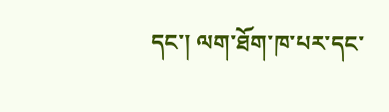དང་། ལག་ཐོག་ཁ་པར་དང་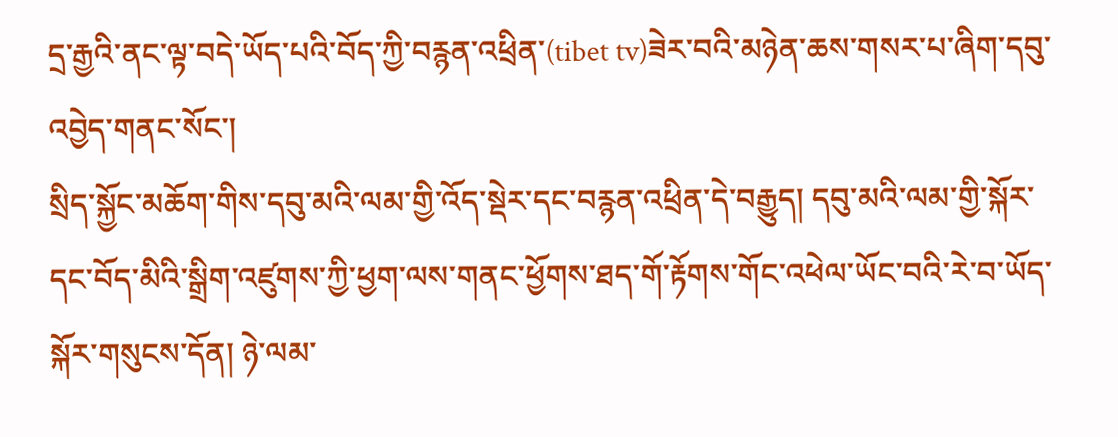དྲ་རྒྱའི་ནང་ལྟ་བདེ་ཡོད་པའི་བོད་ཀྱི་བརྙན་འཕྲིན་(tibet tv)ཟེར་བའི་མཉེན་ཆས་གསར་པ་ཞིག་དབུ་འབྱེད་གནང་སོང་།
སྲིད་སྐྱོང་མཆོག་གིས་དབུ་མའི་ལམ་གྱི་འོད་སྡེར་དང་བརྙན་འཕྲིན་དེ་བརྒྱུད། དབུ་མའི་ལམ་གྱི་སྐོར་དང་བོད་མིའི་སྒྲིག་འཛུགས་ཀྱི་ཕྱག་ལས་གནང་ཕྱོགས་ཐད་གོ་རྟོགས་གོང་འཕེལ་ཡོང་བའི་རེ་བ་ཡོད་སྐོར་གསུངས་དོན། ཉེ་ལམ་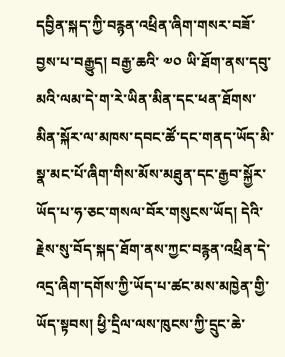དབྱིན་སྐད་ཀྱི་བརྙན་འཕྲིན་ཞིག་གསར་བཟོ་བྱས་པ་བརྒྱུད། བརྒྱ་ཆའི་ ༧༠ ཡི་ཐོག་ནས་དབུ་མའི་ལམ་དེ་ག་རེ་ཡིན་མིན་དང་ཕན་ཐོགས་མིན་སྐོར་ལ་མཁས་དབང་ཚོ་དང་གནད་ཡོད་མི་སྣ་མང་པོ་ཞིག་གིས་མོས་མཐུན་དང་རྒྱབ་སྐྱོར་ཡོད་པ་ཧ་ཅང་གསལ་བོར་གསུངས་ཡོད། དེའི་རྗེས་སུ་བོད་སྐད་ཐོག་ནས་ཀྱང་བརྙན་འཕྲིན་དེ་འདྲ་ཞིག་དགོས་ཀྱི་ཡོད་པ་ཚང་མས་མཁྱེན་གྱི་ཡོད་སྟབས། ཕྱི་དྲིལ་ལས་ཁུངས་ཀྱི་དྲུང་ཆེ་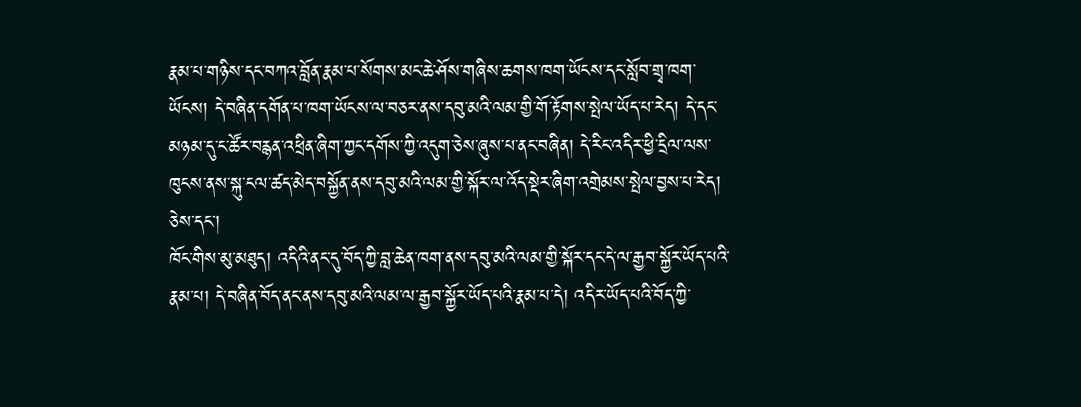རྣམ་པ་གཉིས་དང་བཀའ་བློན་རྣམ་པ་སོགས་མང་ཆེ་ཤོས་གཞིས་ཆགས་ཁག་ཡོངས་དང་སློབ་གྲྭ་ཁག་ཡོངས། དེ་བཞིན་དགོན་པ་ཁག་ཡོངས་ལ་བཅར་ནས་དབུ་མའི་ལམ་གྱི་གོ་རྟོགས་སྤེལ་ཡོད་པ་རེད། དེ་དང་མཉམ་དུ་ང་ཚོར་བརྙན་འཕྲིན་ཞིག་ཀྱང་དགོས་ཀྱི་འདུག་ཅེས་ཞུས་པ་ནང་བཞིན། དེ་རིང་འདིར་ཕྱི་དྲིལ་ལས་ཁུངས་ནས་སྐུ་ངལ་ཚད་མེད་བསྐྱོན་ནས་དབུ་མའི་ལམ་གྱི་སྐོར་ལ་འོད་སྡེར་ཞིག་འགྲེམས་སྤེལ་བྱས་པ་རེད། ཅེས་དང་།
ཁོང་གིས་མུ་མཐུད། འདིའི་ནང་དུ་བོད་ཀྱི་བླ་ཆེན་ཁག་ནས་དབུ་མའི་ལམ་གྱི་སྐོར་དང་དེ་ལ་རྒྱབ་སྐྱོར་ཡོད་པའི་རྣམ་པ། དེ་བཞིན་བོད་ནང་ནས་དབུ་མའི་ལམ་ལ་རྒྱབ་སྐྱོར་ཡོད་པའི་རྣམ་པ་དེ། འདིར་ཡོད་པའི་བོད་ཀྱི་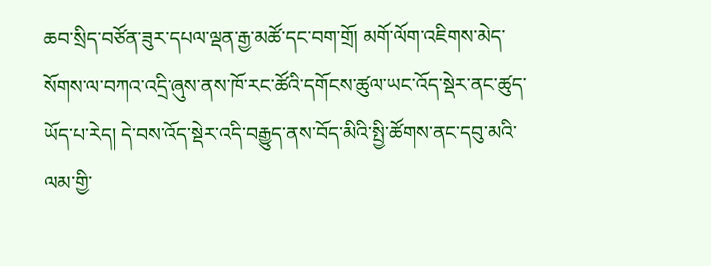ཆབ་སྲིད་བཙོན་ཟུར་དཔལ་ལྡན་རྒྱ་མཚོ་དང་བག་གྲོ། མགོ་ལོག་འཇིགས་མེད་སོགས་ལ་བཀའ་འདྲི་ཞུས་ནས་ཁོ་རང་ཚོའི་དགོངས་ཚུལ་ཡང་འོད་སྡེར་ནང་ཚུད་ཡོད་པ་རེད། དེ་བས་འོད་སྡེར་འདི་བརྒྱུད་ནས་བོད་མིའི་སྤྱི་ཚོགས་ནང་དབུ་མའི་ལམ་གྱི་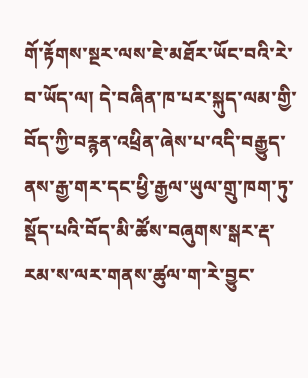གོ་རྟོགས་སྔར་ལས་ཇེ་མཐོར་ཡོང་བའི་རེ་བ་ཡོད་ལ། དེ་བཞིན་ཁ་པར་སྐུད་ལམ་གྱི་བོད་ཀྱི་བརྙན་འཕྲིན་ཞེས་པ་འདི་བརྒྱུད་ནས་རྒྱ་གར་དང་ཕྱི་རྒྱལ་ཡུལ་གྲུ་ཁག་ཏུ་སྡོད་པའི་བོད་མི་ཚོས་བཞུགས་སྒར་རྡ་རམ་ས་ལར་གནས་ཚུལ་ག་རེ་བྱུང་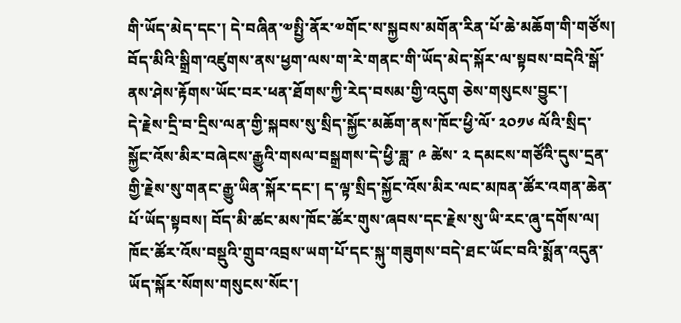གི་ཡོད་མེད་དང་། དེ་བཞིན་༧སྤྱི་ནོར་༧གོང་ས་སྐྱབས་མགོན་རིན་པོ་ཆེ་མཆོག་གི་གཙོས། བོད་མིའི་སྒྲིག་འཛུགས་ནས་ཕྱག་ལས་ག་རེ་གནང་གི་ཡོད་མེད་སྐོར་ལ་སྟབས་བདེའི་སྒོ་ནས་ཤེས་རྟོགས་ཡོང་བར་ཕན་ཐོགས་ཀྱི་རེད་བསམ་གྱི་འདུག ཅེས་གསུངས་བྱུང་།
དེ་རྗེས་དྲི་བ་དྲིས་ལན་གྱི་སྐབས་སུ་སྲིད་སྐྱོང་མཆོག་ནས་ཁོང་ཕྱི་ལོ་ ༢༠༡༦ ལོའི་སྲིད་སྐྱོང་འོས་མིར་བཞེངས་རྒྱུའི་གསལ་བསྒྲགས་དེ་ཕྱི་ཟླ་ ༩ ཚེས་ ༢ དམངས་གཙོའི་དུས་དྲན་གྱི་རྗེས་སུ་གནང་རྒྱུ་ཡིན་སྐོར་དང་། ད་ལྟ་སྲིད་སྐྱོང་འོས་མིར་ལང་མཁན་ཚོར་འགན་ཆེན་པོ་ཡོད་སྟབས། བོད་མི་ཚང་མས་ཁོང་ཚོར་གུས་ཞབས་དང་རྗེས་སུ་ཡི་རང་ཞུ་དགོས་ལ། ཁོང་ཚོར་འོས་བསྡུའི་གྲུབ་འབྲས་ཡག་པོ་དང་སྐུ་གཟུགས་བདེ་ཐང་ཡོང་བའི་སྨོན་འདུན་ཡོད་སྐོར་སོགས་གསུངས་སོང་།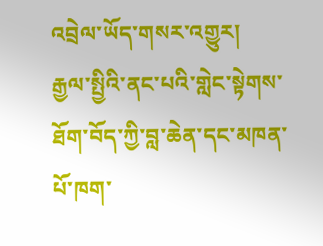འབྲེལ་ཡོད་གསར་འགྱུར།
རྒྱལ་སྤྱིའི་ནང་པའི་གླེང་སྟེགས་ཐོག་བོད་ཀྱི་བླ་ཆེན་དང་མཁན་པོ་ཁག་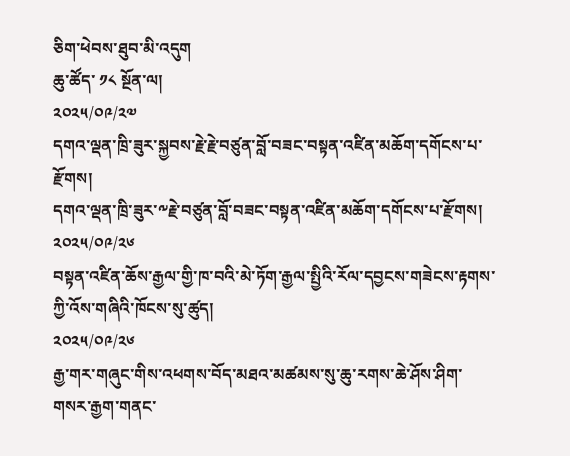ཅིག་ཕེབས་ཐུབ་མི་འདུག
ཆུ་ཚོད་ ༡༨ སྔོན་ལ།
༢༠༢༥/༠༩/༢༧
དགའ་ལྡན་ཁྲི་ཟུར་སྐྱབས་རྗེ་རྗེ་བཙུན་བློ་བཟང་བསྟན་འཛིན་མཆོག་དགོངས་པ་རྫོགས།
དགའ་ལྡན་ཁྲི་ཟུར་༸རྗེ་བཙུན་བློ་བཟང་བསྟན་འཛིན་མཆོག་དགོངས་པ་རྫོགས།
༢༠༢༥/༠༩/༢༦
བསྟན་འཛིན་ཆོས་རྒྱལ་གྱི་ཁ་བའི་མེ་ཏོག་རྒྱལ་སྤྱིའི་རོལ་དབྱངས་གཟེངས་རྟགས་ཀྱི་འོས་གཞིའི་ཁོངས་སུ་ཚུད།
༢༠༢༥/༠༩/༢༦
རྒྱ་གར་གཞུང་གིས་འཕགས་བོད་མཐའ་མཚམས་སུ་ཆུ་རགས་ཆེ་ཤོས་ཤིག་གསར་རྒྱག་གནང་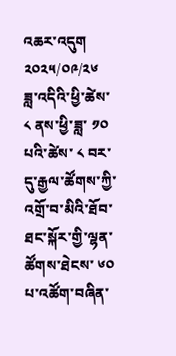འཆར་འདུག
༢༠༢༥/༠༩/༢༦
ཟླ་འདིའི་ཕྱི་ཚེས་ ༨ ནས་ཕྱི་ཟླ་ ༡༠ པའི་ཚེས་ ༨ བར་དུ་རྒྱལ་ཚོགས་ཀྱི་འགྲོ་བ་མིའི་ཐོབ་ཐང་སྐོར་གྱི་ལྷན་ཚོགས་ཐེངས་ ༦༠ པ་འཚོག་བཞིན་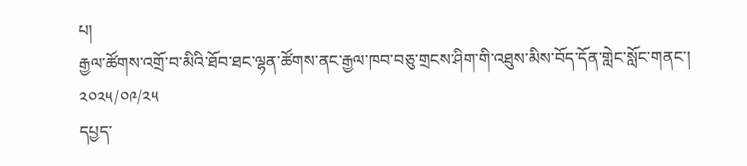པ།
རྒྱལ་ཚོགས་འགྲོ་བ་མིའི་ཐོབ་ཐང་ལྷན་ཚོགས་ནང་རྒྱལ་ཁབ་བཅུ་གྲངས་ཤིག་གི་འཐུས་མིས་བོད་དོན་གླེང་སློང་གནང་།
༢༠༢༥/༠༩/༢༥
དཔྱད་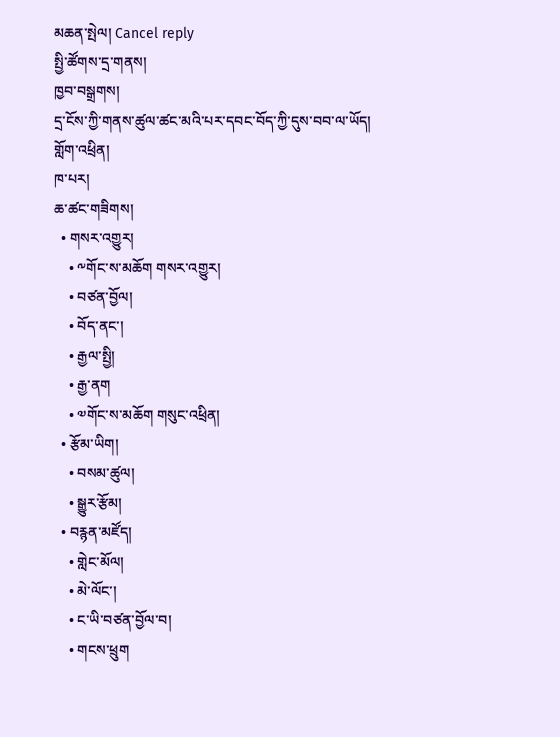མཆན་སྤེལ། Cancel reply
སྤྱི་ཚོགས་དྲ་གནས།
ཁྱབ་བསྒྲགས།
དྲ་ངོས་ཀྱི་གནས་ཚུལ་ཚང་མའི་པར་དབང་བོད་ཀྱི་དུས་བབ་ལ་ཡོད།
གློག་འཕྲིན།
ཁ་པར།
ཆ་ཚང་གཟིགས།
  • གསར་འགྱུར།
    • ༸གོང་ས་མཆོག གསར་འགྱུར།
    • བཙན་བྱོལ།
    • བོད་ནང་།
    • རྒྱལ་སྤྱི།
    • རྒྱ་ནག
    • ༧གོང་ས་མཆོག གསུང་འཕྲིན།
  • རྩོམ་ཡིག།
    • བསམ་ཚུལ།
    • སྒྱུར་རྩོམ།
  • བརྙན་མཛོད།
    • གླེང་མོལ།
    • མེ་ལོང་།
    • ང་ཡི་བཙན་བྱོལ་བ།
    • གངས་ཕྲུག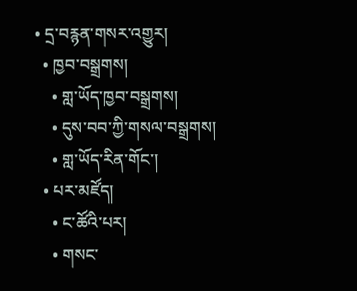• དྲ་བརྙན་གསར་འགྱུར།
  • ཁྱབ་བསྒྲགས།
    • གླ་ཡོད་ཁྱབ་བསྒྲགས།
    • དུས་བབ་ཀྱི་གསལ་བསྒྲགས།
    • གླ་ཡོད་རིན་གོང་།
  • པར་མཛོད།
    • ང་ཚོའི་པར།
    • གསང་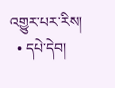འགྱུར་པར་རིས།
  • དཔེ་དེབ།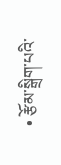• རྩོམ་སྒྲིག་པའི་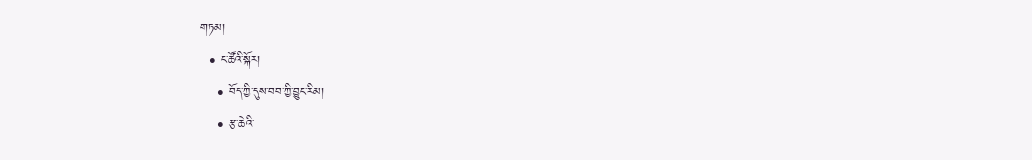གཏམ།
  • ང་ཚོའི་སྐོར།
    • བོད་ཀྱི་དུས་བབ་ཀྱི་བྱུང་རིམ།
    • རྩ་ཆེའི་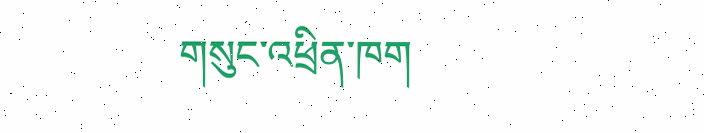གསུང་འཕྲིན་ཁག